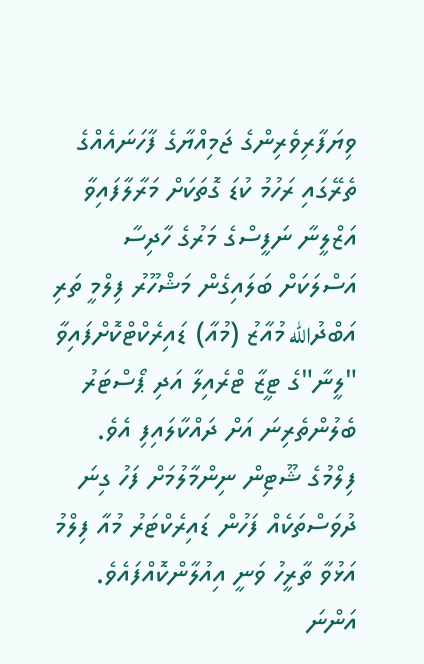ވިޔަފާރިވެރިންގެ ޖަމިއްޔާގެ ފާހަނައެއްގެ ތެރޭގައި ރަހުމު ކުޑަ ގޮތަކަށް މަރާލާފައިވާ އަޒްލީނާ ނަފީސްގެ މަރުގެ ހާދިސާ އަސްލަކަށް ބަލައިގެން މަޝްހޫރު ފިލްމީ ތަރި އަބްދުالله މުއާޒު (މުއާ) ޑައިރެކްޓްކޮށްފައިވާ "ލީނާ"ގެ ޓީޒާ ޓްރެއިލާ އަދި ޕޯސްޓަރު ބެލުންތެރިނަ އަށް ދައްކާލައިފި އެވެ.
ފިލްމުގެ ޝޫޓިން ނިންމާލުމަށް ފަހު ގިނަ ދުވަސްތަކެއް ފަހުން ޑައިރެކްޓަރު މުއާ ފިލްމު އަޅުވާ ތާރީހު ވަނީ އިއުލާންކޮއްފައެވެ. އަންނަ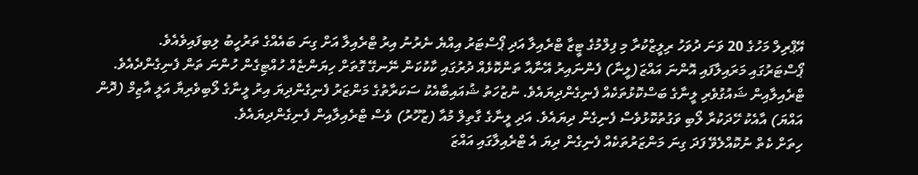އޭޕްރިލް މަހުގެ 20 ވަނަ ދުވަހު ރިލީޒްކުރާ މި ފިލްމުގެ ޓީޒާ ޓްރެއިލާ އަދި ޕޯސްޓަރު އިއްޔެ ނެރުނު އިރު ޓްރެއިލާ އަށް ގިނަ ބައެއްގެ ތަރުހީބު ލިބިފައިވެއެވެ.
ޕޯސްޓަރުގައި މަރައިލާފައި އޮންނަ އައްޒަ(ލީނާ) ފެންނައިރު އޭނާއާ ތަންކޮޅެއް ދުރުގައި ކާކުކަން ނޭނގޭ ގޮތަށް ހިޔަންޏެއް ހުއްޓިގެން ހުންނަ ތަން ފެނިގެންދެއެވެ.
ޓްރެއިލާއިން ޝައުގުވެރި ލީނާގެ ބަސްކޮޅުތަކެއް ފެނިގެންދިޔައެވެ. ނުޒުހަތު ޝުއައިބާއެކު ސަކަރާތުގެ މަންޒަރު ފެނިގެންދިޔަ އިރު ލީނާގެ ލޯބިވެރިޔާ އަލީ އާޒިމް (ދޮން އައްޔަ) އާއެކު ހޭދަކުރާ ލޯބި ވަގުތުކޮޅުވެސް ފެނިގެން ދިޔައެވެ. އަދި ލީނާގެ ގާތިލް މުއާ (ޒުހޫރު) ވެސް ޓްރެއިލާއިން ފެނިގެންދިޔައެވެ.
ހިތަށް ކެތް ނުކޮއްލެވޭ ފަދަ ގިނަ މަންޒަރުތަކެއް ފެނިގެން ދިޔަ އެ ޓްރެއިލާގައި އައްޒަ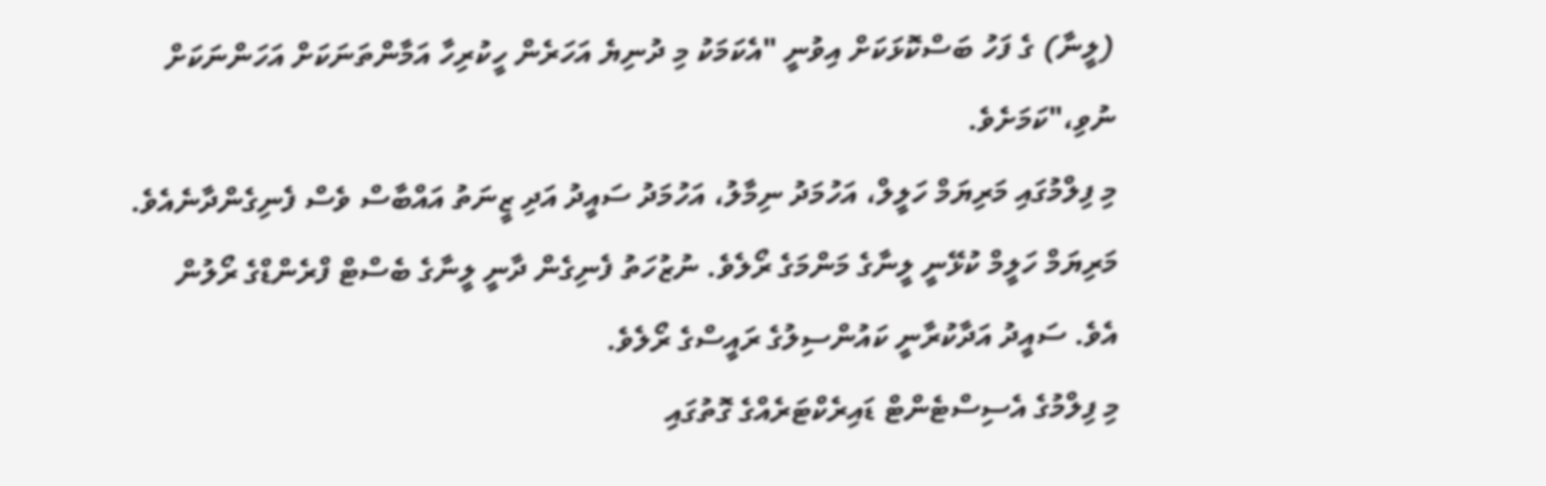(ލީނާ) ގެ ފަހު ބަސްކޮޅަކަށް އިވުނީ "އެކަމަކު މި ދުނިޔެ އަހަރެން ހީކުރިހާ އަމާންތަނަކަށް އަހަންނަކަށް ނުވި،"ކަމަށެވެ.
މި ފިލްމުގައި މަރިޔަމް ހަލީލް، އަހުމަދު ނިމާލު، އަހުމަދު ސައީދު އަދި ޒީނަތު އައްބާސް ވެސް ފެނިގެންދާނެއެވެ.
މަރިޔަމް ހަލީމް ކުޅޭނީ ލީނާގެ މަންމަގެ ރޯލެވެ. ނުޒުހަތު ފެނިގެން ދާނީ ލީނާގެ ބެސްޓް ފްރެންޑްގެ ރޯލުން އެވެ. ސައީދު އަދާކުރާނީ ކައުންސިލުގެ ރައީސްގެ ރޯލެވެ.
މި ފިލްމުގެ އެސިސްޓެންޓް ޑައިރެކްޓަރެއްގެ ގޮތުގައި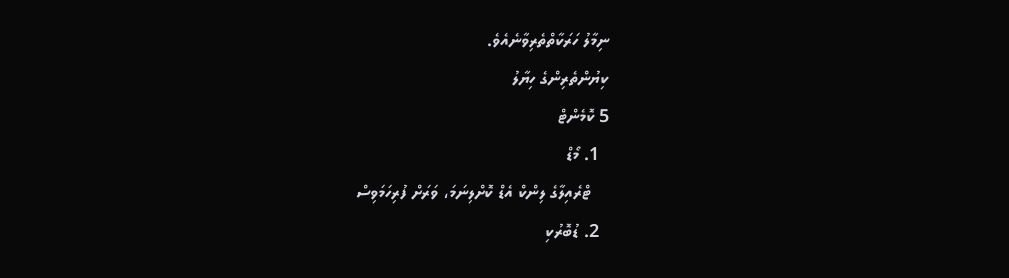ނިމާލު ހަރަކާތްތެރިވާނެއެވެ.
ކިޔުންތެރިންގެ ހިޔާލު
5 ކޮމެންޓް
  1. މޯޑް
    ޓްރެއިލާގެ ލިންކް އެޑް ކޮށްލިނަމަ، ވަރަށް ފުރިހަމަވިސް
  2. ޑުބޮރުކި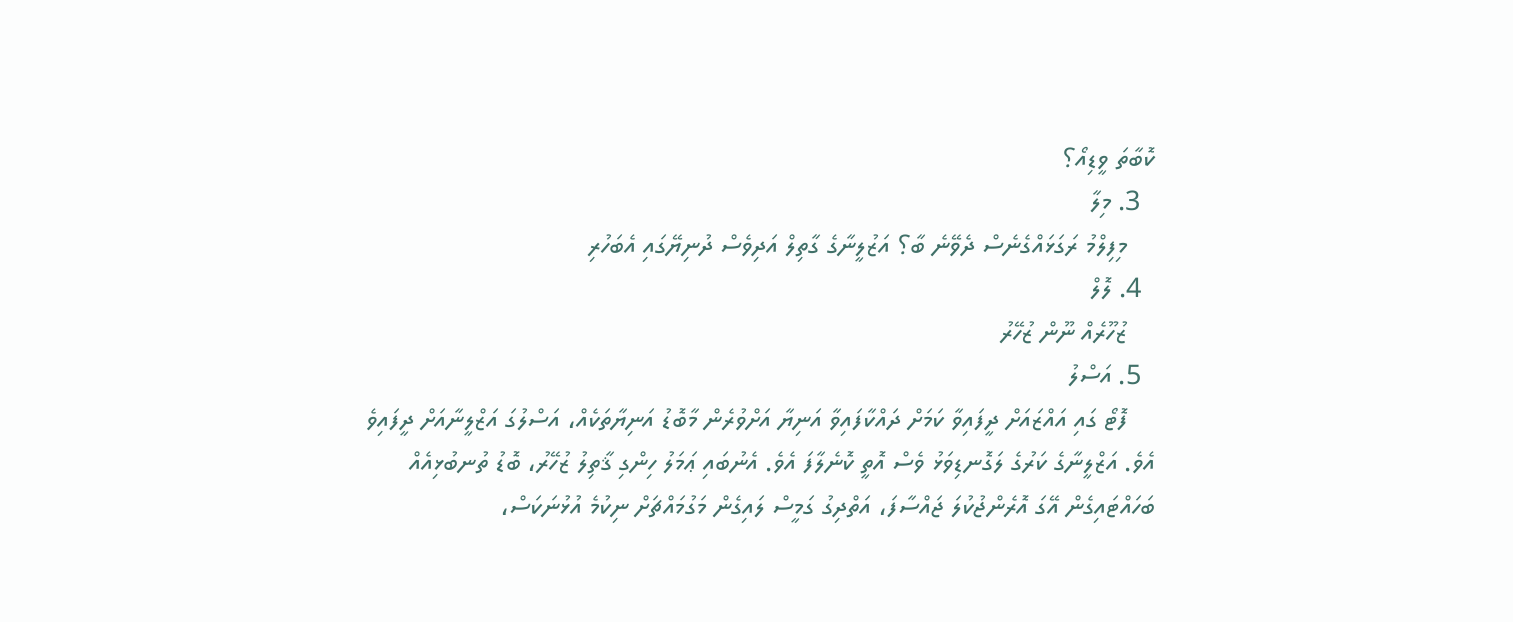ކޮބާތަ ވީޑިއޯ؟
  3. މިލާ
    މިފިލްމު ރަގަޅައްގެނެސް ދެވޭނެ ބާ؟ އަޒުލީނާގެ ގާތިލް އަދިވެސް ދުނިޔޭގައި އެބަހުރި
  4. ލޮލް
    ޒުހޫރެއް ނޫން ޒުހޭރު
  5. އަސްލު
    ފޮޓޯ ގައި އައްޒައަށް ދީފައިވާ ކަމަށް ދައްކާފައިވާ އަނިޔާ އަށްވުރެން މާބޮޑު އަނިޔާތަކެއް، އަސްލުގަ އަޒްލީނާއަށް ދީފައިވެ އެވެ. އަޒްލީނާގެ ކަރުގެ ލަގޮނޑިވަޅު ވެސް އޮތީ ކޮނެލާފަ އެވެ. އެނުބައި ޢަމަލު ހިންގި ޤާތިލު ޒުހޭރު، ބޮޑު ތުނބުޅިއެއް ބަހައްޓައިގެން އޭގަ އޮރެންޖުކުލަ ޖައްސާފަ، އަތްދިގު ގަމީސް ލައިގެން މަގުމައްޗަށް ނިކުމެ އުޅުނަކަސް،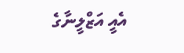އެއީ އަޒްލީނާގެ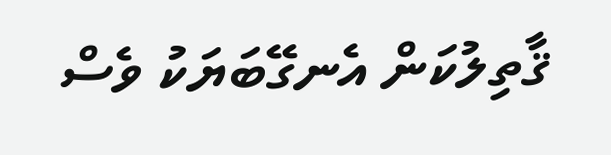ޤާތިލުކަން އެނގޭބަޔަކު ވެސް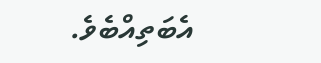އެބަތިއްބެވެ.